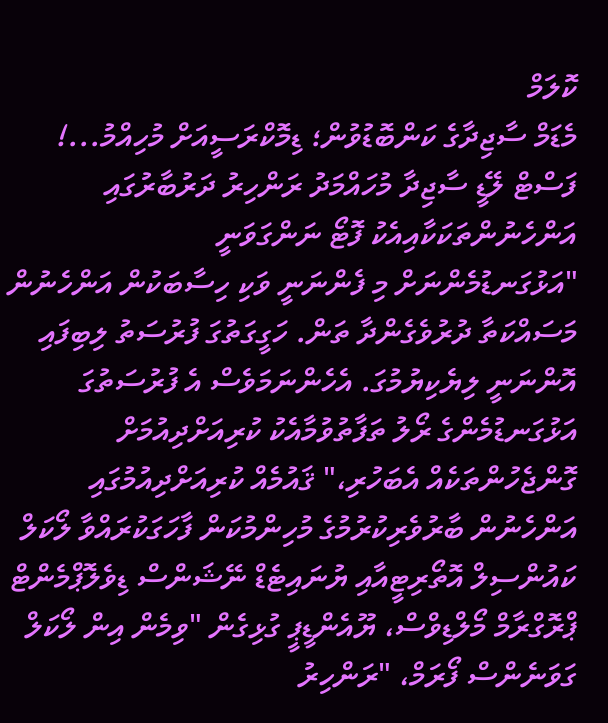ކޮލަމް
މެޑަމް ސާޖިދާގެ ކަންބޮޑުވުން؛ ޑިމޮކްރަސީއަށް މުހިއްމު...!
ފަސްޓް ލޭޑީ ސާޖިދާ މުހައްމަދު ރަންހިރު ދަރުބާރުގައި އަންހެނުންތަކަކާއިއެކު ފޮޓޯ ނަންގަވަނީ
"އަޅުގަނޑުމެންނަށް މި ފެންނަނީ ވަކި ހިސާބަކުން އަންހެނުން މަސައްކަތާ ދުރުވެގެންދާ ތަން. ހަގީގަތުގަ ފުރުސަތު ލިބިފައި އޮންނަނީ ލިޔެކިޔުމުގަ. އެހެންނަމަވެސް އެ ފުރުސަތުގަ އަޅުގަނޑުމެންގެ ރޯލު ތަފާތުވުމާއެކު ކުރިއަށްދިއުމަށް ގޮންޖެހުންތަކެއް އެބަހުރި،" ޤައުމެއް ކުރިއަށްދިއުމުގައި އަންހެނުން ބާރުވެރިކުރުމުގެ މުހިންމުކަން ފާހަގަކުރައްވާ ލޯކަލް ކައުންސިލް އޮތޯރިޓީއާއި ޔުނައިޓެޑް ނޭޝަންސް ޑިވެލޮޕްމެންޓް ޕްރޮގްރާމް މޯލްޑިވްސް، ޔޫއެންޑީޕީ ގުޅިގެން "ވިމެން އިން ލޯކަލް ގަވަނެންސް ފޯރަމް، "ރަންހިރު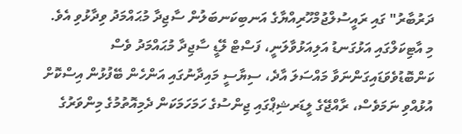ދަރުބާރު" ގައި ރައީސުލްޖުމްހޫރިއްޔާގެ އަނބިކަނބަލުން ސާޖިދާ މުޙައްމަދު ވިދާޅުވި އެވެ.
މި އާޓިކަލްގައި އަޅުގަނޑު އަލިއަޅުވާލަނީ، ފަސްޓް ލޭޑީ ސާޖިދާ މުޙައްމަދު ވެސް ކަންބޮޑުވެވަޑައިގަންނަވާ މައްސަލަ އާދެ، ސިޔާސީ މައިދާނުގައި އަންހެން ބޭފުޅުން އިސްކޮށް އުޅުއްވި ނަމަވެސް، ރާއްޖޭގެ ލީޑަރޝިޕްގައި ޖިންސުގެ ހަމަހަމަކަން ދެމިއޮތުމުގެ މިންވަރުގެ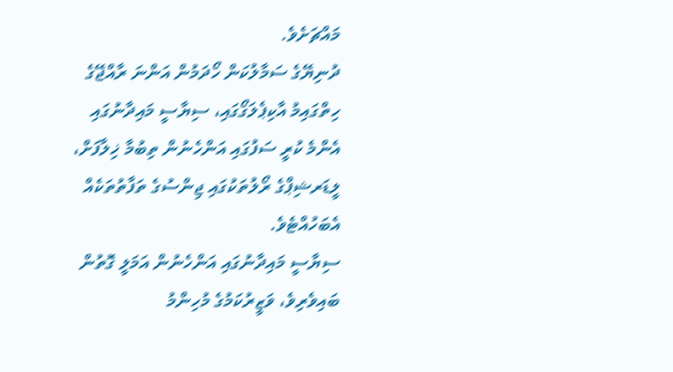މައްޗަށެވެ.
ދުނިޔޭގެ ސަމާލުކަން ހޯދަމުން އަންނަ ރާއްޖޭގެ ހިތްގައިމު އާކިޕެލަގޯގައި، ސިޔާސީ މައިދާނުގައި އެންމެ ކުރީ ސަފުގައި އަންހެނުން ތިބުމާ ޚިލާފަށް، ލީޑަރޝިޕްގެ ރޯލުތަކުގައި ޖިންސުގެ ތަފާތުތަކެއް އެބަހުއްޓެވެ.
ސިޔާސީ މައިދާނުގައި އަންހެނުން އަމަލީ ގޮތުން ބައިވެރިވެ، ވަޒީރުކަމުގެ މުހިންމު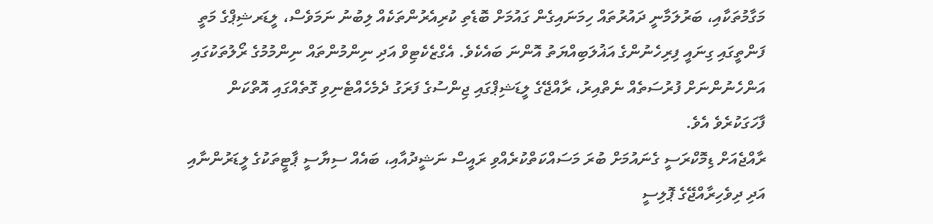މަގާމުތަކާއި، ބަރުލަމާނީ ދައުރުތައް ހިމަނައިގެން ގައުމަށް ބޮޑެތި ކުރިއެރުންތަކެއް ލިބުނު ނަމަވެސް، ލީޑަރޝިޕްގެ މަތީ ފަންތީގައި ގިނައީ ފިރިހެނުންގެ އަޣުލަބިއްޔަތު އޮންނަ ބައެކެވެ. އެގްޒެކެޓިވް އަދި ނިންމުންތައް ނިންމުމުގެ ރޯލުތަކުގައި އަންހެނުންނަށް ފުރުސަތެއް ނެތްއިރު، ރާއްޖޭގެ ލީޑަޝިޕްގައި ޖިންސުގެ ފަރަގު ދެމެހެއްޓެނިވި ގޮތެއްގައި އޮތްކަން ފާހަގަކުރެވެ އެވެ.
ރާއްޖެއަށް ޑިމޮކްރަސީ ގެނައުމަށް ބުރަ މަސައްކަތްކުރެއްވި ރައީސް ނަޝީދުއާއި، ބައެއް ސިޔާސީ ޕާޓީތަކުގެ ލީޑަރުންނާއި އަދި ދިވެހިރާއްޖޭގެ ޕޮލިސީ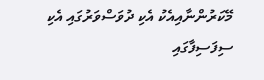މޭކަރުންނާއިއެކު އެކި ދުވަސްވަރުގައި އެކި ސިފަސިފާގައި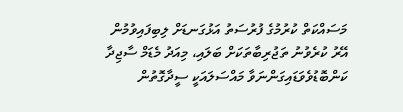މަސައްކަތް ކުރުމުގެ ފުރުސަތު އަޅުގަނޑަށް ލިބިފައިވުމުން އޭރު ކުރެވުނު ތަޖުރިބާތަކަށް ބަލައި، މިއަދު މެޑަމް ސާޖިދާ ކަންބޮޑުވެވަޑައިގަންނަވާ މައްސަލައަކީ ސީދާގޮތުން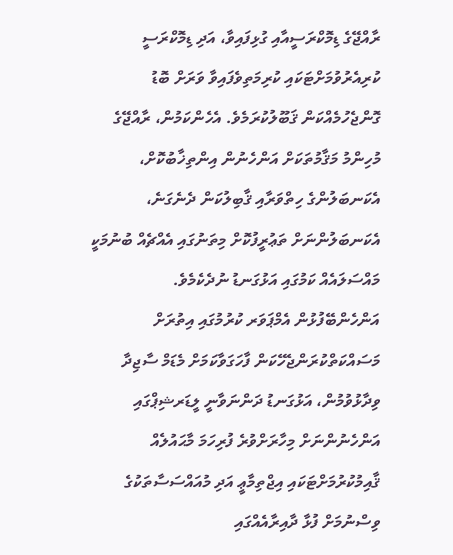ރާއްޖޭގެ ޑިމޮކްރަސީއާއި ގުޅިފައިވާ، އަދި ޑިމޮކްރަސީ ކުރިއެރުވުމަށްޓަކައި ކުރިމަތިވެފައިވާ ވަރަށް ބޮޑު ގޮންޖެހުމެއްކަން ޤަބޫލުކުރަމެވެ. އެހެންކަމުން، ރާއްޖޭގެ މުހިންމު މަޤާމުތަކަށް އަންހެނުން އިންތިޚާބުކޮށް، އެކަނބަލުންގެ ހިތްވަރާއި ޤާބިލުކަން ދެނެގަނެ، އެކަނބަލުންނަށް ތަޢުރީފުކޮށް މިތަނުގައި އެއްޗެއް ބުނުމަކީ މައްސަލައެއް ކަމުގައި އަޅުގަނޑު ނުދެކެމެވެ.
އަންހެންބޭފުޅުން އެމްޕަވަރ ކުރުމުގައި އިތުރަށް މަސައްކަތްކުރަންޖެހޭކަން ފާހަގަވާކަމަށް މެޑަމް ސާޖިދާ ވިދާޅުވުމުން، އަޅުގަނޑު ދަންނަވާނީ ލީޑަރޝިޕްގައި އަންހެނުންނަށް މިހާރަށްވުރެ ފުރިހަމަ މާޙައުލެއް ޤާއިމުކުރުމަށްޓަކައި އިޖްތިމާޢީ އަދި މުއައްސަސާތަކުގެ ވިސްނުމަށް ފުޅާ ދާއިރާއެއްގައި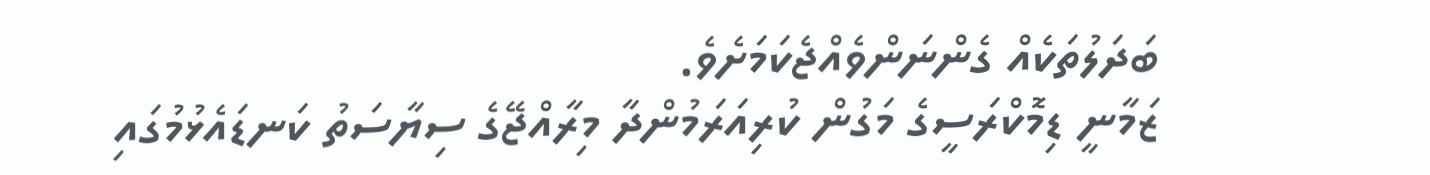ބަދަލުތަކެއް ގެންނަންވެއްޖެކަމަށެވެ.
ޒަމާނީ ޑިމޮކްރަސީގެ މަގުން ކުރިއަރަމުންދާ މިރާއްޖޭގެ ސިޔާސަތު ކަނޑައެޅުމުގައި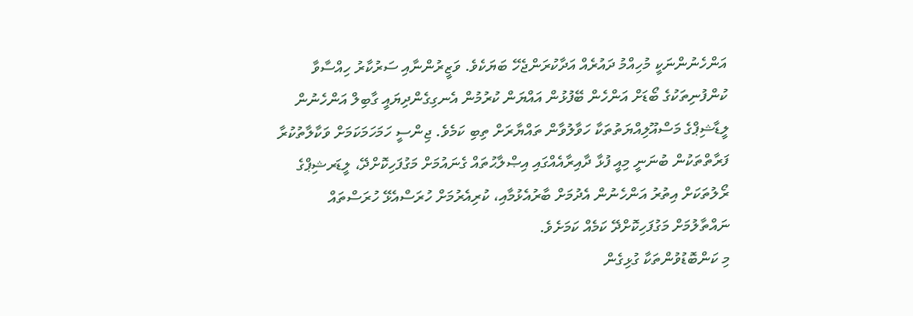އަންހެނުންނަކީ މުހިއްމު ދައުރެއް އަދާކުރަންޖެހޭ ބަޔަކެވެ. ވަޒީރުންނާއި ސަރުކާރު ހިއްސާވާ ކުންފުނިތަކުގެ ބޯޑަށް އަންހެން ބޭފުޅުން އައްޔަން ކުރުމުން އެނގިގެންދިޔައީ ގާބިލް އަންހެނުން ލީޑާޝިޕްގެ މަސްއޫލިއްޔަތުތަކާ ހަވާލުވާން ތައްޔާރަށް ތިބި ކަމެވެ. ޖިންސީ ހަމަހަމަކަމަށް ވަކާލާތުކުރާ ފަރާތްތަކުން ބުނަނީ މިއީ ފުޅާ ދާއިރާއެއްގައި އިޞްލާޙުތައް ގެނައުމަށް މަގުފަހިކޮށްދޭ، ލީޑަރޝިޕްގެ ރޯލުތަކަށް އިތުރު އަންހެނުން އެދުމަށް ބާރުއެޅުމާއި، ކުރިއެރުމަށް ހުރަސްއެޅޭ ހުރަސްތައް ނައްތާލުމަށް މަގުފަހިކޮށްދޭ ކަމެއް ކަމަށެވެ.
މި ކަންބޮޑުވުންތަކާ ގުޅިގެން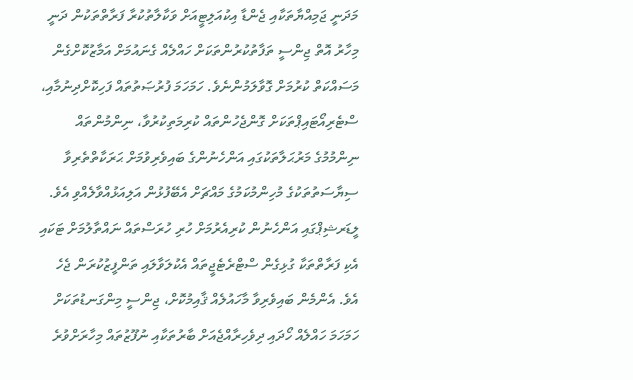މަދަނީ ޖަމިއްޔާތަކާއި ޖެންޑާ އިކުއަލިޓީއަށް ވަކާލާތުކުރާ ފަރާތްތަކުން ދަނީ މިހާރު އޮތް ޖިންސީ ތަފާތުކުރުންތަކަށް ހައްލެއް ގެނައުމަށް އަމާޒުކޮށްގެން މަސައްކަތް ކުރުމަށް ގޮވާލަމުންނެވެ. ހަމަހަމަ ފުރުޞަތުތައް ފަހިކޮށްދިނުމާއި، ސްޓެރިއޯޓައިޕްތަކަށް ގޮންޖެހުންތައް ކުރިމަތިކުރުވާ، ނިންމުންތައް ނިންމުމުގެ މަރުޙަލާތަކުގައި އަންހެނުންގެ ބައިވެރިވުމަށް ޙަރަކާތްތެރިވާ ސިޔާސަތުތަކުގެ މުހިންމުކަމުގެ މައްޗަށް އެބޭފުޅުން އަލިއަޅުއްވާލެއްވި އެވެ.
ލީޑަރޝިޕްގައި އަންހެނުން ކުރިއެރުމަށް ހުރި ހުރަސްތައް ނައްތާލުމަށް ޓަކައި އެކި ފަރާތްތަކާ ގުޅިގެން ސްޓްރެޓެޖީތައް އެކުލަވާލައި ތަންފީޒުކުރަން ޖެހެ އެވެ. އެންމެން ބައިވެރިވާ މާހައުލެއް ޤާއިމުކޮށް، ޖިންސީ މިންގަނޑުތަކަށް ހަމަހަމަ ހައްލެއް ހޯދައި ދިވެހިރާއްޖެއަށް ބާރުތަކާއި ނުފޫޒުތައް މިހާރަށްވުރެ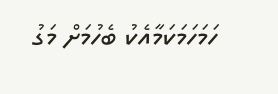ހަމަހަމަކަމާއެކު ބެހުމަށް މަގު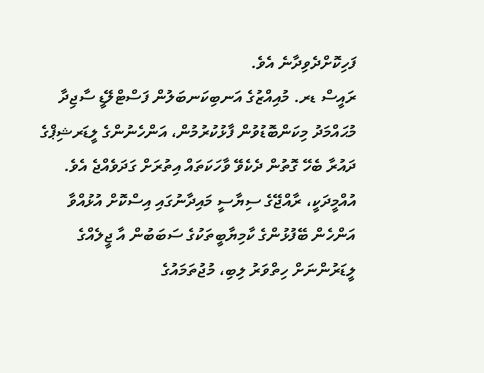ފަހިކޮށްދެވިދާނެ އެވެ.
ރައީސް ޑރ. މުއިއްޒުގެ އަނބިކަނބަލުން ފަސްޓްލޭޑީ ސާޖިދާ މުޙައްމަދު މިކަންބޮޑުވުން ފާޅުކުރުމުން، އަންހެނުންގެ ލީޑަރޝިޕްގެ ދައުރާ ބެހޭ ގޮތުން ދެކެވޭ ވާހަކަތައް އިތުރަށް ގަދަވެއްޖެ އެވެ. އުއްމީދަކީ، ރާއްޖޭގެ ސިޔާސީ މައިދާނުގައި އިސްކޮށް އުޅުއްވާ އަންހެން ބޭފުޅުންގެ ކާމިޔާބީތަކުގެ ސަބަބުން އާ ޖީލެއްގެ ލީޑަރުންނަށް ހިތްވަރު ލިބި، މުޖުތަމައުގެ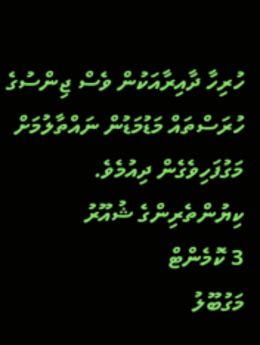ހުރިހާ ދާއިރާއަކުން ވެސް ޖިންސުގެ ހުރަސްތައް މަޑުމަޑުން ނައްތާލުމަށް މަގުފަހިވެގެން ދިއުމެވެ.
ކިޔުންތެރިންގެ ޝުއޫރު
3 ކޮމެންޓް
މަގުބޫލު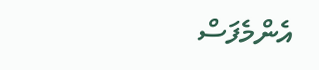އެންމެފަސް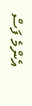އެންމެ ފަސް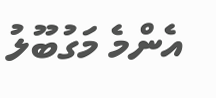އެންމެ މަގުބޫލު